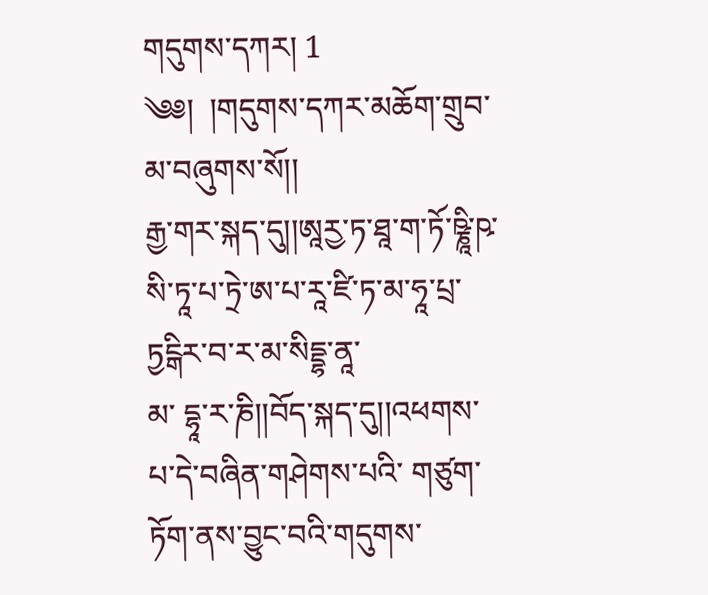གདུགས་དཀར། 1
༄༅།  །གདུགས་དཀར་མཆོག་གྲུབ་མ་བཞུགས་སོ།།
རྒྱ་གར་སྐད་དུ།།ཨཱརྱ་ཏ་ཐཱ་ག་ཏོ་ཥྞཱི་ཥ་སི་ཏཱ་པ་ཏྲེ་ཨ་པ་རཱ་ཛི་ཏ་མ་ཧཱ་པྲ་ ཏྱངྒིར་བ་ར་མ་སིདྡྷ་ནཱ་
མ་ དྷཱ་ར་ཎི།།བོད་སྐད་དུ།།འཕགས་པ་དེ་བཞིན་གཤེགས་པའི་ གཙུག་ཏོག་ནས་བྱུང་བའི་གདུགས་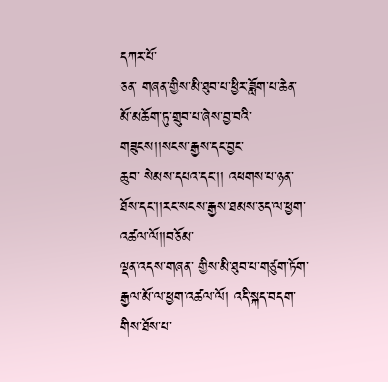དཀར་པོ་
ཅན་ གཞན་གྱིས་མི་ཐུབ་པ་ཕྱིར་ཟློག་པ་ཆེན་ མོ་མཆོག་ཏུ་གྲུབ་པ་ཞེས་བྱ་བའི་གཟུངས།།སངས་རྒྱས་དང་བྱང་
ཆུབ་ སེམས་དཔའ་དང་།། འཕགས་པ་ཉན་ཐོས་དང་།།རང་སངས་རྒྱས་ཐམས་ཅད་ལ་ཕྱག་འཚལ་ལོ།།བཅོམ་
ལྡན་འདས་གཞན་ གྱིས་མི་ཐུབ་པ་གཙུག་ཏོག་རྒྱལ་མོ་ལ་ཕྱག་འཚལ་ལོ། འདི་སྐད་བདག་གིས་ཐོས་པ་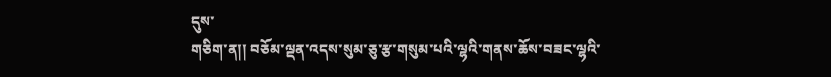དུས་
གཅིག་ན།། བཅོམ་ལྡན་འདས་སུམ་ཅུ་རྩ་གསུམ་པའི་ལྷའི་གནས་ཆོས་བཟང་ལྷའི་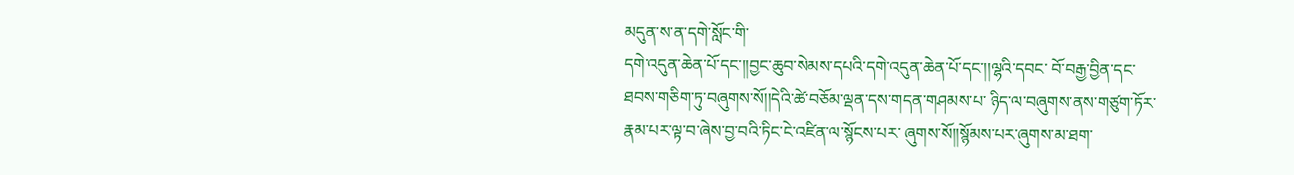མདུན་ས་ན་དགེ་སློང་གི་
དགེ་འདུན་ཆེན་པོ་དང་།།བྱང་ཆུབ་སེམས་དཔའི་དགེ་འདུན་ཆེན་པོ་དང་།།ལྷའི་དབང་ བོ་བརྒྱ་བྱིན་དང་
ཐབས་གཅིག་ཏུ་བཞུགས་སོ།།དེའི་ཚེ་བཅོམ་ལྡན་དས་གདན་གཤམས་པ་ ཉིད་ལ་བཞུགས་ནས་གཙུག་ཏོར་
རྣམ་པར་ལྟ་བ་ཞེས་བྱ་བའི་ཏིང་ངེ་འཛིན་ལ་སྙོངས་པར་ ཞུགས་སོ།།སྙོམས་པར་ཞུགས་མ་ཐག་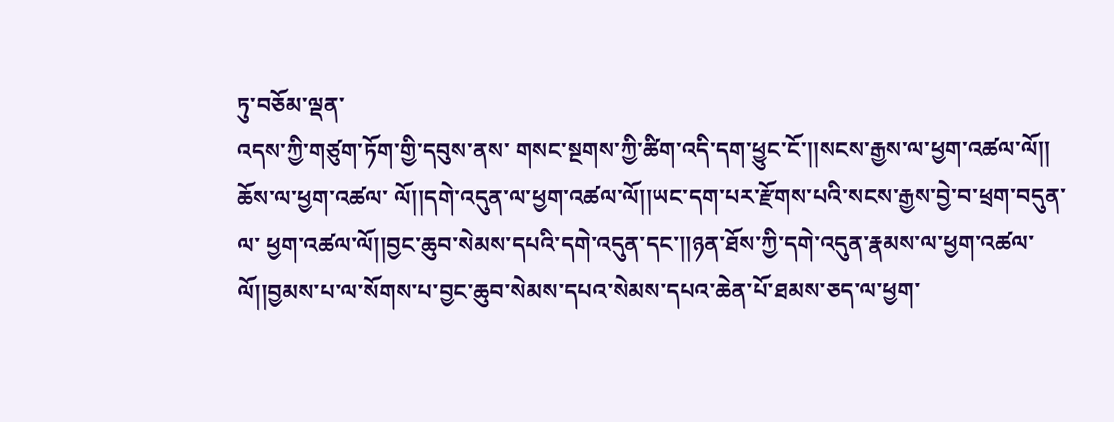ཏུ་བཅོམ་ལྡན་
འདས་ཀྱི་གཙུག་ཏོག་གྱི་དབུས་ནས་ གསང་སྔགས་ཀྱི་ཚིག་འདི་དག་ཕྱུང་ངོ་།།སངས་རྒྱས་ལ་ཕྱག་འཚལ་ལོ།།
ཆོས་ལ་ཕྱག་འཚལ་ ལོ།།དགེ་འདུན་ལ་ཕྱག་འཚལ་ལོ།།ཡང་དག་པར་རྫོགས་པའི་སངས་རྒྱས་བྱེ་བ་ཕྲག་བདུན་
ལ་ ཕྱག་འཚལ་ལོ།།བྱང་ཆུབ་སེམས་དཔའི་དགེ་འདུན་དང་།།ཉན་ཐོས་ཀྱི་དགེ་འདུན་རྣམས་ལ་ཕྱག་འཚལ་
ལོ།།བྱམས་པ་ལ་སོགས་པ་བྱང་ཆུབ་སེམས་དཔའ་སེམས་དཔའ་ཆེན་པོ་ཐམས་ཅད་ལ་ཕྱག་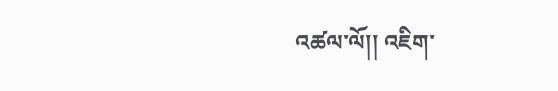འཚལ་ལོ།། འཇིག་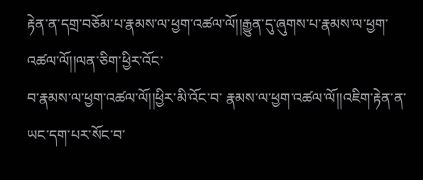རྟེན་ན་དགྲ་བཅོམ་པ་རྣམས་ལ་ཕྱག་འཚལ་ལོ།།རྒྱུན་དུ་ཞུགས་པ་རྣམས་ལ་ཕྱག་འཚལ་ལོ།།ལན་ཅིག་ཕྱིར་འོང་
བ་རྣམས་ལ་ཕྱག་འཚལ་ལོ།།ཕྱིར་མི་འོང་བ་ རྣམས་ལ་ཕྱག་འཚལ་ལོ།།འཇིག་རྟེན་ན་ཡང་དག་པར་སོང་བ་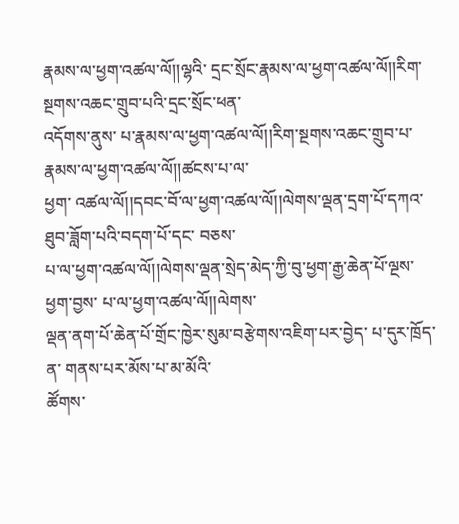རྣམས་ལ་ཕྱག་འཚལ་ལོ།།ལྷའི་ དྲང་སྲོང་རྣམས་ལ་ཕྱག་འཚལ་ལོ།།རིག་སྔགས་འཆང་གྲུབ་པའི་དྲང་སྲོང་ཕན་
འདོགས་ནུས་ པ་རྣམས་ལ་ཕྱག་འཚལ་ལོ།།རིག་སྔགས་འཆང་གྲུབ་པ་རྣམས་ལ་ཕྱག་འཚལ་ལོ།།ཚངས་པ་ལ་
ཕྱག་ འཚལ་ལོ།།དབང་བོ་ལ་ཕྱག་འཚལ་ལོ།།ལེགས་ལྡན་དྲག་པོ་དཀའ་ཐུབ་ཟློག་པའི་བདག་པོ་དང་ བཅས་
པ་ལ་ཕྱག་འཚལ་ལོ།།ལེགས་ལྡན་སྲེད་མེད་ཀྱི་བུ་ཕྱག་རྒྱ་ཆེན་པོ་ལྔས་ཕྱག་བྱས་ པ་ལ་ཕྱག་འཚལ་ལོ།།ལེགས་
ལྡན་ནག་པོ་ཆེན་པོ་གྲོང་ཁྱེར་སུམ་བརྩེགས་འཇིག་པར་བྱེད་ པ་དུར་ཁྲོད་ན་ གནས་པར་མོས་པ་མ་མོའི་
ཚོགས་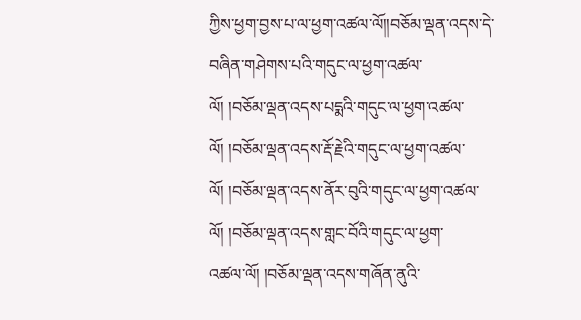ཀྱིས་ཕྱག་བྱས་པ་ལ་ཕྱག་འཚལ་ལོ།།བཅོམ་ལྡན་འདས་དེ་ བཞིན་གཤེགས་པའི་གདུང་ལ་ཕྱག་འཚལ་
ལོ། །བཅོམ་ལྡན་འདས་པདྨའི་གདུང་ལ་ཕྱག་འཚལ་ལོ། །བཅོམ་ལྡན་འདས་རྡོ་རྗེའི་གདུང་ལ་ཕྱག་འཚལ་
ལོ། །བཅོམ་ལྡན་འདས་ནོར་བུའི་གདུང་ལ་ཕྱག་འཚལ་ལོ། །བཅོམ་ལྡན་འདས་གླང་བོའི་གདུང་ལ་ཕྱག་
འཚལ་ལོ། །བཅོམ་ལྡན་འདས་གཞོན་ནུའི་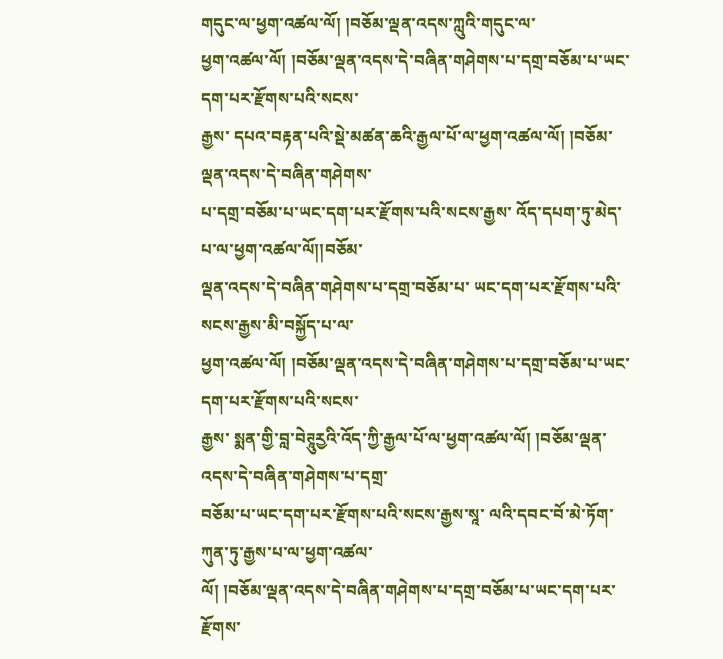གདུང་ལ་ཕྱག་འཚལ་ལོ། །བཅོམ་ལྡན་འདས་ཀླུའི་གདུང་ལ་
ཕྱག་འཚལ་ལོ། །བཅོམ་ལྡན་འདས་དེ་བཞིན་གཤེགས་པ་དགྲ་བཅོམ་པ་ཡང་དག་པར་རྫོགས་པའི་སངས་
རྒྱས་ དཔའ་བརྟན་པའི་སྡེ་མཚན་ཆའི་རྒྱལ་པོ་ལ་ཕྱག་འཚལ་ལོ། །བཅོམ་ལྡན་འདས་དེ་བཞིན་གཤེགས་
པ་དགྲ་བཅོམ་པ་ཡང་དག་པར་རྫོགས་པའི་སངས་རྒྱས་ འོད་དཔག་ཏུ་མེད་པ་ལ་ཕྱག་འཚལ་ལོ།།བཅོམ་
ལྡན་འདས་དེ་བཞིན་གཤེགས་པ་དགྲ་བཅོམ་པ་ ཡང་དག་པར་རྫོགས་པའི་སངས་རྒྱས་མི་བསྐྱོད་པ་ལ་
ཕྱག་འཚལ་ལོ། །བཅོམ་ལྡན་འདས་དེ་བཞིན་གཤེགས་པ་དགྲ་བཅོམ་པ་ཡང་དག་པར་རྫོགས་པའི་སངས་
རྒྱས་ སྨན་གྱི་བླ་བེཊཱུརྱའི་འོད་ཀྱི་རྒྱལ་པོ་ལ་ཕྱག་འཚལ་ལོ། །བཅོམ་ལྡན་འདས་དེ་བཞིན་གཤེགས་པ་དགྲ་
བཅོམ་པ་ཡང་དག་པར་རྫོགས་པའི་སངས་རྒྱས་སཱ་ ལའི་དབང་བོ་མེ་ཏོག་ཀུན་ཏུ་རྒྱས་པ་ལ་ཕྱག་འཚལ་
ལོ། །བཅོམ་ལྡན་འདས་དེ་བཞིན་གཤེགས་པ་དགྲ་བཅོམ་པ་ཡང་དག་པར་རྫོགས་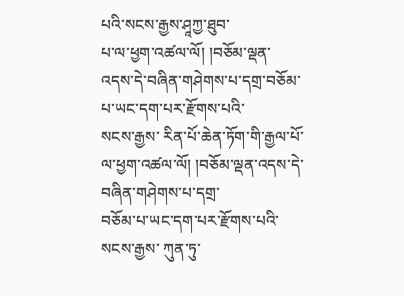པའི་སངས་རྒྱས་ཤཱཀྱ་ཐུབ་
པ་ལ་ཕྱག་འཚལ་ལོ། །བཅོམ་ལྡན་འདས་དེ་བཞིན་གཤེགས་པ་དགྲ་བཅོམ་པ་ཡང་དག་པར་རྫོགས་པའི་
སངས་རྒྱས་ རིན་པོ་ཆེན་ཏོག་གི་རྒྱལ་པོ་ལ་ཕྱག་འཚལ་ལོ། །བཅོམ་ལྡན་འདས་དེ་བཞིན་གཤེགས་པ་དགྲ་
བཅོམ་པ་ཡང་དག་པར་རྫོགས་པའི་སངས་རྒྱས་ ཀུན་ཏུ་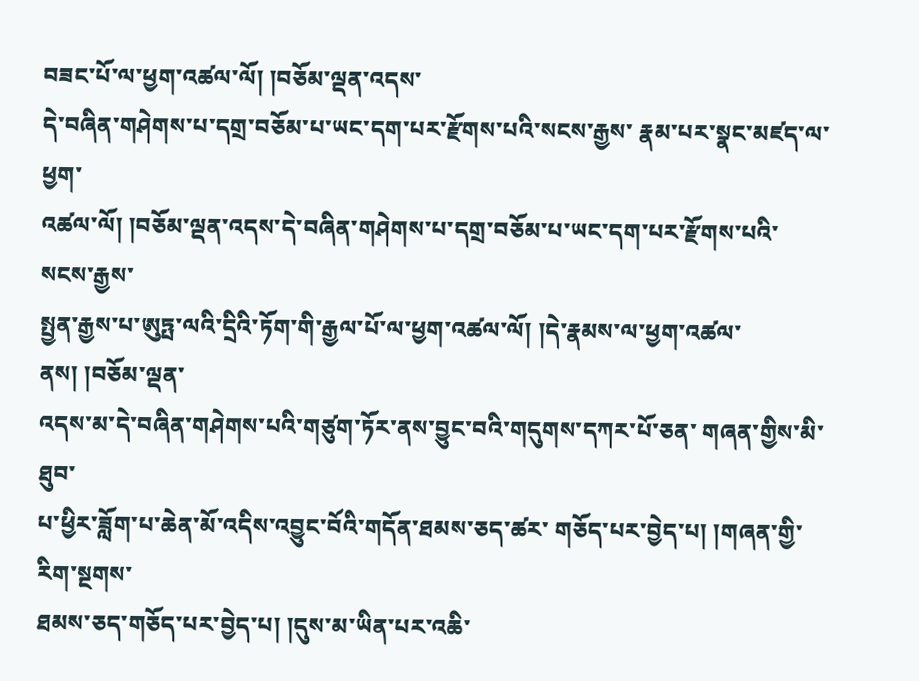བཟང་པོ་ལ་ཕྱག་འཚལ་ལོ། །བཅོམ་ལྡན་འདས་
དེ་བཞིན་གཤེགས་པ་དགྲ་བཅོམ་པ་ཡང་དག་པར་རྫོགས་པའི་སངས་རྒྱས་ རྣམ་པར་སྣང་མཛད་ལ་ཕྱག་
འཚལ་ལོ། །བཅོམ་ལྡན་འདས་དེ་བཞིན་གཤེགས་པ་དགྲ་བཅོམ་པ་ཡང་དག་པར་རྫོགས་པའི་སངས་རྒྱས་
སྤྱན་རྒྱས་པ་ཨུཏྤ་ལའི་དྲིའི་ཏོག་གི་རྒྱལ་པོ་ལ་ཕྱག་འཚལ་ལོ། །དེ་རྣམས་ལ་ཕྱག་འཚལ་ནས། །བཅོམ་ལྡན་
འདས་མ་དེ་བཞིན་གཤེགས་པའི་གཙུག་ཏོར་ནས་བྱུང་བའི་གདུགས་དཀར་པོ་ཅན་ གཞན་གྱིས་མི་ཐུབ་
པ་ཕྱིར་ཟློག་པ་ཆེན་མོ་འདིས་འབྱུང་བོའི་གདོན་ཐམས་ཅད་ཚར་ གཅོད་པར་བྱེད་པ། །གཞན་གྱི་རིག་སྔགས་
ཐམས་ཅད་གཅོད་པར་བྱེད་པ། །དུས་མ་ཡིན་པར་འཆི་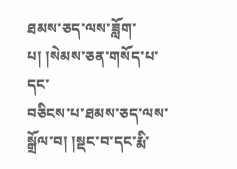ཐམས་ཅད་ལས་ཟློག་པ། །སེམས་ཅན་གསོད་པ་དང་
བཅིངས་པ་ཐམས་ཅད་ལས་སྒྲོལ་བ། །སྡང་བ་དང་རྨི་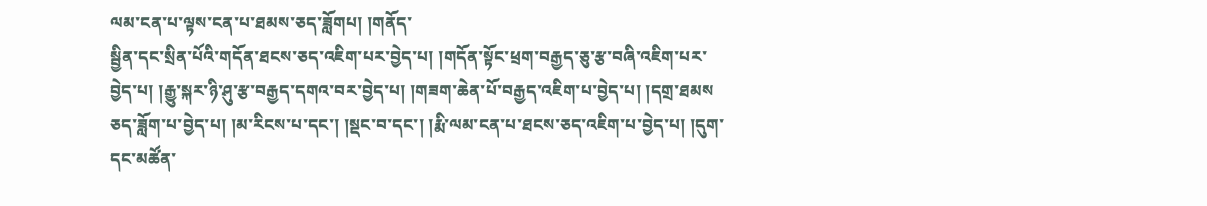ལམ་ངན་པ་ལྟས་ངན་པ་ཐམས་ཅད་ཟློགཔ། །གནོད་
སྦྱིན་དང་སྲིན་པོའི་གདོན་ཐངས་ཅད་འཇིག་པར་བྱེད་པ། །གདོན་སྟོང་ཕྲག་བརྒྱད་ཅུ་རྩ་བཞི་འཇིག་པར་
བྱེད་པ། །རྒྱུ་སྐར་ཉི་ཤུ་རྩ་བརྒྱད་དགའ་བར་བྱེད་པ། །གཟག་ཆེན་པོ་བརྒྱད་འཇིག་པ་བྱེད་པ། །དགྲ་ཐམས
ཅད་ཟློག་པ་བྱེད་པ། །མ་རིངས་པ་དང་། །སྡང་བ་དང་། །རྨི་ལམ་ངན་པ་ཐངས་ཅད་འཇིག་པ་བྱེད་པ། །དུག་
དང་མཚོན་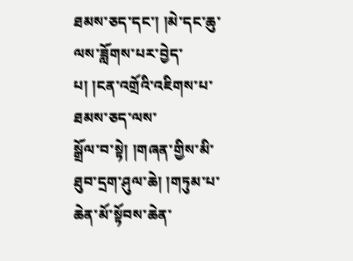ཐམས་ཅད་དང་། །མེ་དང་ཆུ་ལས་ཟློགས་པར་བྱེད་པ། །ངན་འགྲོའི་འཇིགས་པ་ཐམས་ཅད་ལས་
སྒྲོལ་བ་སྟེ། །གཞན་གྱིས་མི་ཐུབ་དྲག་ཤུལ་ཆེ། །གཏུམ་པ་ཆེན་མོ་སྟོབས་ཆེན་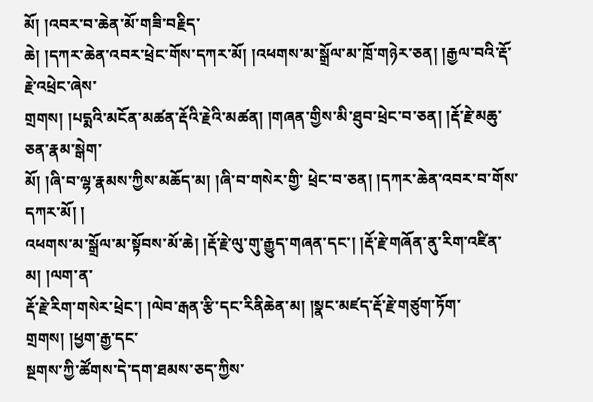མོ། །འབར་བ་ཆེན་མོ་གཟི་བརྗིད་
ཆེ། །དཀར་ཆེན་འབར་ཕྲེང་གོས་དཀར་མོ། །འཕགས་མ་སྒྲོལ་མ་ཁྲོ་གཉེར་ཅན། །རྒྱལ་བའི་རྡོ་རྗེ་འཕྲེང་ཞེས་
གྲགས། །པདྨའི་མངོན་མཚན་རྡོའི་རྗེའི་མཚན། །གཞན་གྱིས་མི་ཐུབ་ཕྲེང་བ་ཅན། །རྡོ་རྗེ་མཆུ་ཅན་རྣམ་སྒེག་
མོ། །ཞི་བ་ལྷ་རྣམས་ཀྱིས་མཆོད་མ། །ཞི་བ་གསེར་གྱི་ ཕྲེང་བ་ཅན། །དཀར་ཆེན་འབར་བ་གོས་དཀར་མོ། །
འཕགས་མ་སྒྲོལ་མ་སྟོབས་མོ་ཆེ། །རྡོ་རྗེ་ལུ་གུ་རྒྱུད་གཞན་དང་། །རྡོ་རྗེ་གཞོན་ནུ་རིག་འཛིན་མ། །ལག་ན་
རྡོ་རྗེ་རིག་གསེར་ཕྲེང་། །ལེབ་རྒན་རྩི་དང་རིནིཆེན་མ། །སྣང་མཛད་རྡོ་རྗེ་གཙུག་ཏོག་གྲགས། །ཕྱག་རྒྱ་དང་
སྔགས་ཀྱི་ཚོགས་དེ་དག་ཐམས་ཅད་ཀྱིས་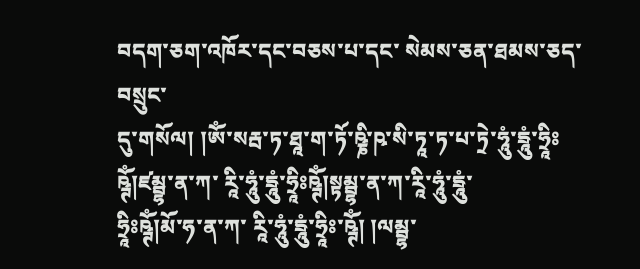བདག་ཅག་འཁོར་དང་བཅས་པ་དང་ སེམས་ཅན་ཐམས་ཅད་བསྲུང་
དུ་གསོལ། །ཨོཾ་སརྦ་ཏ་ཐཱ་ག་ཏོ་ཥྞི་ཥ་སི་ཏཱ་ཏ་པ་ཏྲེ་ཧཱུཾ་དྲཱུཾ་ཧྲཱིཿཥྚོཾ།ཛམྦྷ་ན་ཀ་ རཱི་ཧཱུཾ་དྲཱུཾ་ཧྲཱིཿཥྚོཾ།སྟམྦྷ་ན་ཀ་རཱི་ཧཱུཾ་དྲཱུཾ་
ཧྲཱིཿཥྚོཾ།མོ་ཧ་ན་ཀ་ རཱི་ཧཱུཾ་དྲཱུཾ་ཧྲཱིཿ་ཥྚོཾ། །ལམྦྷ་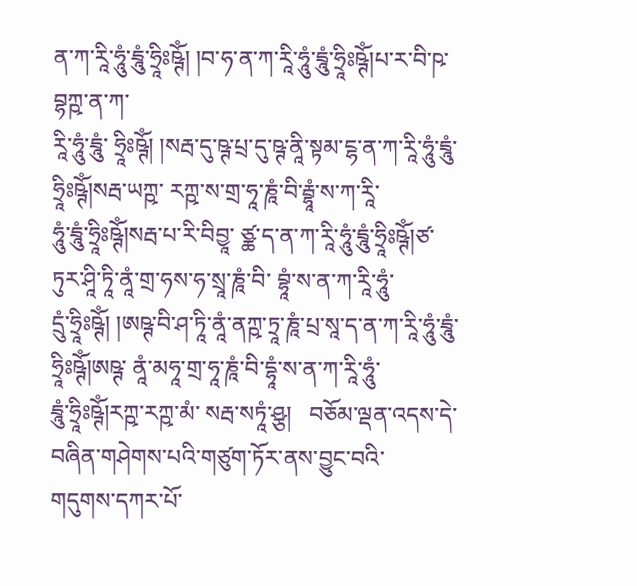ན་ཀ་རཱི་ཧཱུཾ་དྲཱུཾ་ཧྲཱིཿཥྚོཾ། །བ་ཧ་ན་ཀ་རཱི་ཧཱུཾ་དྲཱུཾ་ཧྲཱིཿཥྚོཾ།པ་ར་བི་ཥ་བྷཀྵ་ན་ཀ་
རཱི་ཧཱུཾ་དྲཱུཾ་ ཧྲཱིཿཥྚོཾ། །སརྦ་དུ་ཥྚ་པྲ་དུ་ཥྚ་ནཱི་སྟམ་ངྷ་ན་ཀ་རཱི་ཧཱུཾ་དྲཱུཾ་ཧྲཱིཿཥྚོཾ།སརྦ་ཡཀྵ་ རཀྵ་ས་གྲ་ཧཱ་ཎཱཾ་བི་རྦྷཱཾ་ས་ཀ་རཱི་
ཧཱུཾ་དྲཱུཾ་ཧྲཱིཿཥྚོཾ།སརྦ་པ་རི་བིབྱཱ་ ཙྪ་ད་ན་ཀ་རཱི་ཧཱུཾ་དྲཱུཾ་ཧྲཱིཿཥྚོཾ།ཙ་ཏུར་ཤཱི་ཏཱི་ནཱཾ་གྲ་ཧས་ཧ་སྲཱ་ཎཱཾ་བི་ བྷཱཾ་ས་ན་ཀ་རཱི་ཧཱུཾ་
དྲུཾ་ཧྲཱིཿཥྚོཾ། །ཨཥྚ་བི་ཤ་ཏཱི་ནཱཾ་ནཀྵ་ཏྲཱ་ཎཱཾ་པྲ་སཱ་ད་ན་ཀ་རཱི་ཧཱུཾ་དྲཱུཾ་ཧྲཱིཿཥྚོཾ།ཨཥྚ་ ནཱཾ་མཧཱ་གྲ་ཧཱ་ཎཱཾ་བི་དྷཱཾ་ས་ན་ཀ་རཱི་ཧཱུཾ་
དྲཱུཾ་ཧྲཱིཿཥྚོཾ།རཀྵ་རཀྵ་མཾ་ སརྦ་སཏཱཾ་ཤྩ།   བཅོམ་ལྡན་འདས་དེ་བཞིན་གཤེགས་པའི་གཙུག་ཏོར་ནས་བྱུང་བའི་
གདུགས་དཀར་པོ་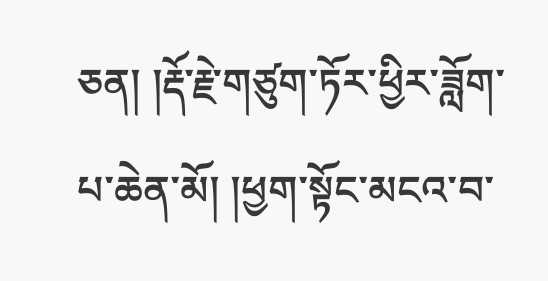ཅན། །རྡོ་རྗེ་གཙུག་ཏོར་ཕྱིར་ཟློག་པ་ཆེན་མོ། །ཕྱག་སྟོང་མངའ་བ་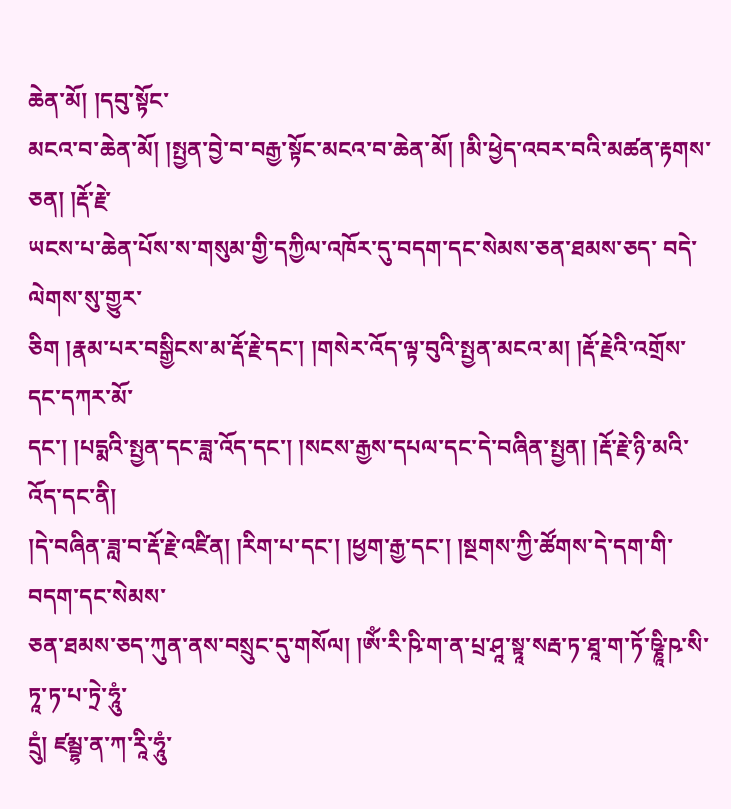ཆེན་མོ། །དབུ་སྟོང་
མངའ་བ་ཆེན་མོ། །སྤྱན་བྱེ་བ་བརྒྱ་སྟོང་མངའ་བ་ཆེན་མོ། །མི་ཕྱེད་འབར་བའི་མཚན་རྟགས་ཅན། །རྡོ་རྗེ་
ཡངས་པ་ཆེན་པོས་ས་གསུམ་གྱི་དཀྱིལ་འཁོར་དུ་བདག་དང་སེམས་ཅན་ཐམས་ཅད་ བདེ་ལེགས་སུ་གྱུར་
ཅིག །རྣམ་པར་བསྒྱིངས་མ་རྡོ་རྗེ་དང་། །གསེར་འོད་ལྟ་བུའི་སྤྱན་མངའ་མ། །རྡོ་རྗེའི་འགྲོས་དང་དཀར་མོ་
དང་། །པདྨའི་སྤྱན་དང་ཟླ་འོད་དང་། །སངས་རྒྱས་དཔལ་དང་དེ་བཞིན་སྤྱན། །རྡོ་རྗེ་ཉི་མའི་འོད་དང་ནི།
།དེ་བཞིན་ཟླ་བ་རྡོ་རྗེ་འཛིན། །རིག་པ་དང་། །ཕྱག་རྒྱ་དང་། །སྔགས་ཀྱི་ཚོགས་དེ་དག་གི་བདག་དང་སེམས་
ཅན་ཐམས་ཅད་ཀུན་ནས་བསྲུང་དུ་གསོལ། །ཨོཾ་རི་ཥི་ག་ན་པྲ་ཤཱ་སྟཱ་སརྦ་ཏ་ཐཱ་ག་ཏོ་ཥྞཱི་ཥ་སི་ཏཱ་ཏ་པ་ཏྲེ་ཧཱུཾ་
དྲུཾ། ཛམྦྷ་ན་ཀ་རཱི་ཧཱུཾ་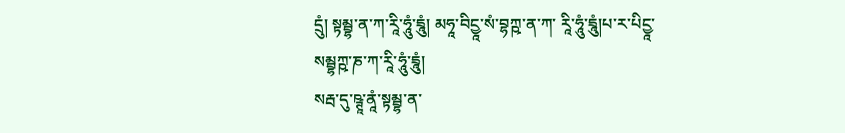དྲུཾ། སྟམྦྷ་ན་ཀ་རཱི་ཧཱུཾ་དྲཱུཾ། མཧཱ་བིངྱཱ་སཾ་བྷཀྵ་ན་ཀ་ རཱི་ཧཱུཾ་དྲཱུཾ།པ་ར་པིངྱཱ་སམྦྷཀྵ་ཎ་ཀ་རཱི་ཧཱུཾ་དྲཱུཾ།
སརྦ་དུ་ཥྚཱ་ནཱཾ་སྟམྦྷ་ན་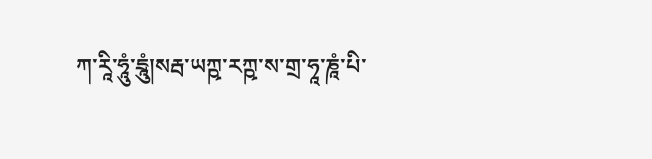ཀ་རཱི་ཧཱུཾ་དྲཱུཾ།སརྦ་ཡཀྵ་རཀྵ་ས་གྲ་ཧཱ་ཎཱཾ་པི་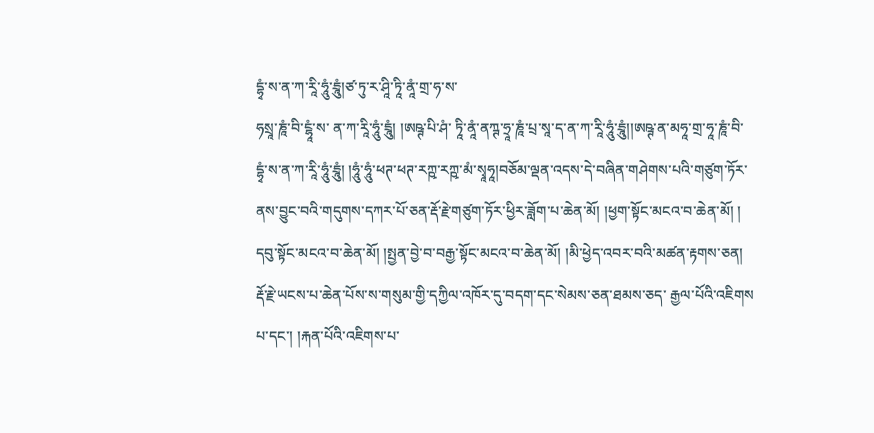དྷྭཾ་ས་ན་ཀ་རཱི་ཧཱུཾ་དྲཱུཾ།ཙ་ཏུ་ར་ཤཱི་ཏཱི་ནཱཾ་གྲ་ཧ་ས་
ཧསྲཱ་ཎཱཾ་བི་ངྷཱཾ་ས་ ན་ཀ་རཱི་ཧཱུཾ་དྲཱུཾ། །ཨཥྚ་པི་ཤཾ་ ཏཱི་ནཱཾ་ནཀྚ་ཧྲཱ་ཎཱཾ་པྲ་སཱ་ད་ན་ཀ་རཱི་ཧཱུཾ་དྲཱུཾ།།ཨཥྚ་ན་མཧཱ་གྲ་ཧཱ་ཎཱཾ་བི་
དྷྭཾ་ས་ན་ཀ་རཱི་ཧཱུཾ་དྲཱུཾ། །ཧཱུཾ་ཧཱུཾ་ཕཊ་ཕཊ་རཀྵ་རཀྵ་མཾ་སྭཱཧཱ།བཅོམ་ལྡན་འདས་དེ་བཞིན་གཤེགས་པའི་གཙུག་ཏོར་
ནས་བྱུང་བའི་གདུགས་དཀར་པོ་ཅན་རྡོ་རྗེ་གཙུག་ཏོར་ཕྱིར་ཟློག་པ་ཆེན་མོ། །ཕྱག་སྟོང་མངའ་བ་ཆེན་མོ། །
དབུ་སྟོང་མངའ་བ་ཆེན་མོ། །སྤྱན་བྱེ་བ་བརྒྱ་སྟོང་མངའ་བ་ཆེན་མོ། །མི་ཕྱེད་འབར་བའི་མཚན་རྟགས་ཅན།
རྡོ་རྗེ་ཡངས་པ་ཆེན་པོས་ས་གསུམ་གྱི་དཀྱིལ་འཁོར་དུ་བདག་དང་སེམས་ཅན་ཐམས་ཅད་ རྒྱལ་པོའི་འཇིགས
པ་དང་། །རྐན་པོའི་འཇིགས་པ་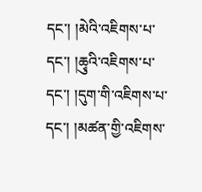དང་། །མེའི་འཇིགས་པ་དང་། །ཆྭུའི་འཇིགས་པ་དང་། །དུག་གི་འཇིགས་པ་
དང་། །མཚན་གྱི་འཇིགས་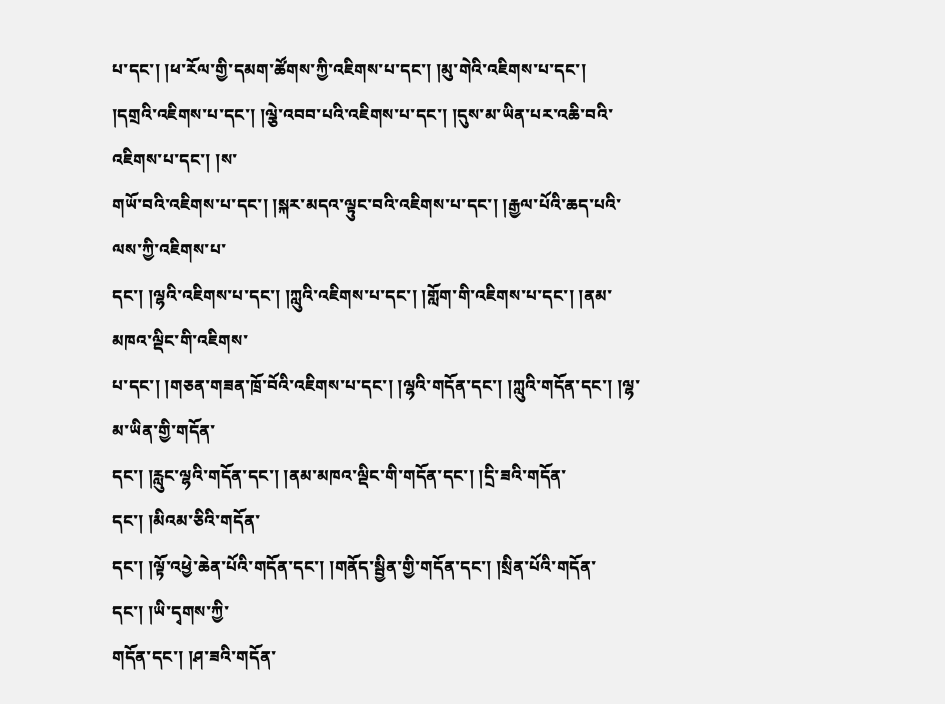པ་དང་། །ཕ་རོལ་གྱི་དམག་ཚོགས་ཀྱི་འཇིགས་པ་དང་། །མུ་གེའི་འཇིགས་པ་དང་།
།དགྲའི་འཇིགས་པ་དང་། །ལྕེ་འབབ་པའི་འཇིགས་པ་དང་། །དུས་མ་ཡིན་པར་འཆི་བའི་འཇིགས་པ་དང་། །ས་
གཡོ་བའི་འཇིགས་པ་དང་། །སྐར་མདའ་ལྟུང་བའི་འཇིགས་པ་དང་། །རྒྱལ་པོའི་ཆད་པའི་ལས་ཀྱི་འཇིགས་པ་
དང་། །ལྷའི་འཇིགས་པ་དང་། །ཀླུའི་འཇིགས་པ་དང་། །གློག་གི་འཇིགས་པ་དང་། །ནམ་མཁའ་ལྡིང་གི་འཇིགས་
པ་དང་། །གཅན་གཟན་ཁྲོ་བོའི་འཇིགས་པ་དང་། །ལྷའི་གདོན་དང་། །ཀླུའི་གདོན་དང་། །ལྷ་མ་ཡིན་གྱི་གདོན་
དང་། །རླུང་ལྷའི་གདོན་དང་། །ནམ་མཁའ་ལྡིང་གི་གདོན་དང་། །དྲི་ཟའི་གདོན་དང་། །མིའམ་ཅིའི་གདོན་
དང་། །ལྟོ་འཕྱེ་ཆེན་པོའི་གདོན་དང་། །གནོད་སྦྱིན་གྱི་གདོན་དང་། །སྲིན་པོའི་གདོན་དང་། །ཡི་དྭགས་ཀྱི་
གདོན་དང་། །ཤ་ཟའི་གདོན་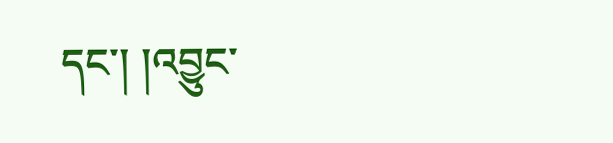དང་། །འབྱུང་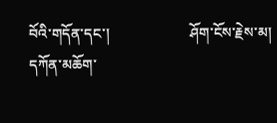བོའི་གདོན་དང་།                      ཤོག་ངོས་རྗེས་མ།
དཀོན་མཆོག་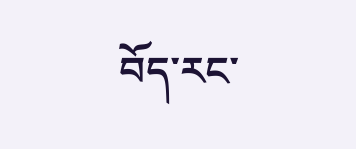བོད་རང་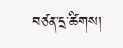བཙན་དྲ་ཚིགས།